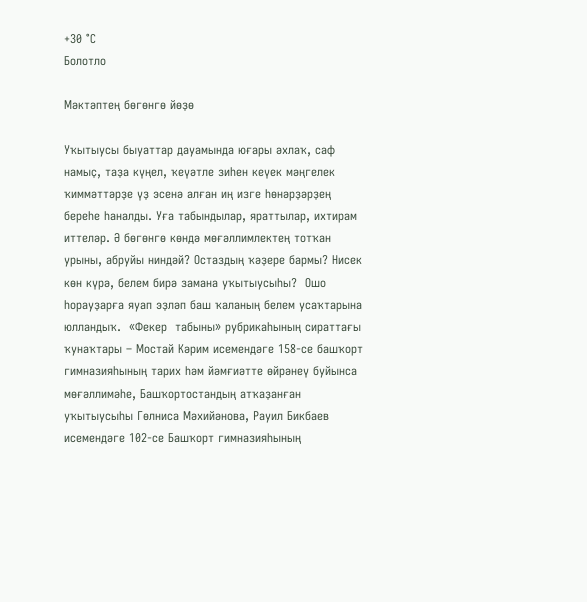+30 °С
Болотло

Мәктәптең бөгөнгө йөҙө

Уҡытыусы быуаттар дауамында юғары әхлаҡ, саф  намыҫ, таҙа күңел, ҡеүәтле зиһен кеүек мәңгелек ҡиммәттәрҙе үҙ эсенә алған иң изге һөнәрҙәрҙең  береһе һаналды. Уға табындылар, яраттылар, ихтирам иттеләр. Ә бөгөнгө көндә мөғәллимлектең тотҡан урыны, абруйы ниндәй? Остаздың ҡәҙере бармы? Нисек көн күрә, белем бирә замана уҡытыусыһы?  Ошо һорауҙарға яуап эҙләп баш ҡаланың белем усаҡтарына юлландыҡ.  «Фекер  табыны» рубрикаһының сираттағы ҡунаҡтары – Мостай Кәрим исемендәге 158-се башҡорт гимназияһының тарих һәм йәмғиәтте өйрәнеү буйынса мөғәллимәһе, Башҡортостандың атҡаҙанған уҡытыусыһы Гөлниса Мәхийәнова, Рауил Бикбаев исемендәге 102-се Башҡорт гимназияһының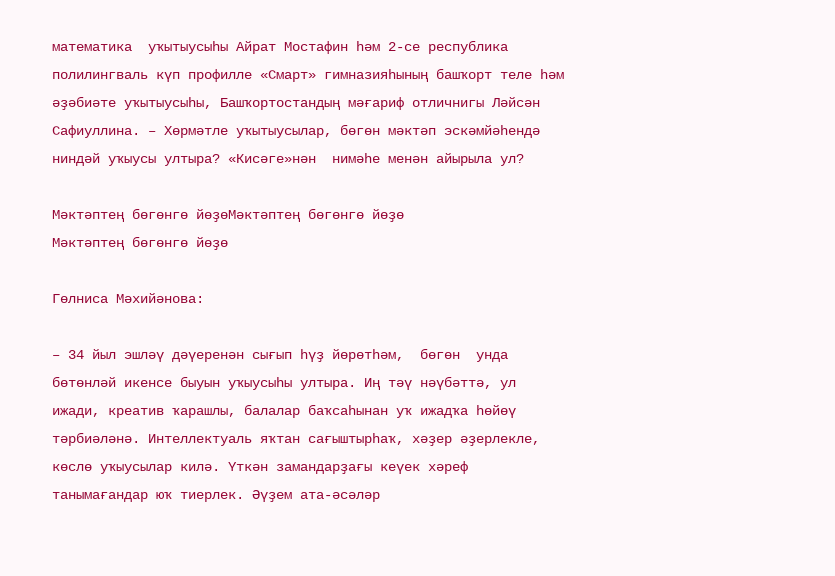математика  уҡытыусыһы Айрат Мостафин һәм 2-се республика полилингваль күп профилле «Смарт» гимназияһының башҡорт теле һәм әҙәбиәте уҡытыусыһы, Башҡортостандың мәғариф отличнигы Ләйсән Сафиуллина. – Хөрмәтле уҡытыусылар, бөгөн мәктәп эскәмйәһендә ниндәй уҡыусы ултыра? «Кисәге»нән  нимәһе менән айырыла ул?

Мәктәптең бөгөнгө йөҙөМәктәптең бөгөнгө йөҙө
Мәктәптең бөгөнгө йөҙө

Гөлниса Мәхийәнова:

– 34 йыл эшләү дәүеренән сығып һүҙ йөрөтһәм,  бөгөн  унда бөтөнләй икенсе быуын уҡыусыһы ултыра. Иң тәү нәүбәттә, ул ижади, креатив ҡарашлы, балалар баҡсаһынан уҡ ижадҡа һөйөү тәрбиәләнә. Интеллектуаль яҡтан сағыштырһаҡ, хәҙер әҙерлекле, көслө уҡыусылар килә. Үткән замандарҙағы кеүек хәреф танымағандар юҡ тиерлек. Әүҙем ата-әсәләр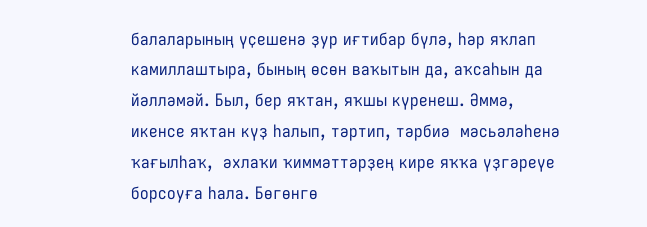балаларының үҫешенә ҙур иғтибар бүлә, һәр яҡлап камиллаштыра, бының өсөн ваҡытын да, аҡсаһын да йәлләмәй. Был, бер яҡтан, яҡшы күренеш. Әммә, икенсе яҡтан күҙ һалып, тәртип, тәрбиә  мәсьәләһенә ҡағылһаҡ,  әхлаҡи ҡиммәттәрҙең кире яҡҡа үҙгәреүе борсоуға һала. Бөгөнгө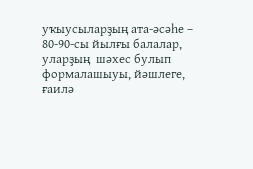уҡыусыларҙың ата-әсәһе – 80-90-сы йылғы балалар, уларҙың  шәхес булып  формалашыуы, йәшлеге, ғаилә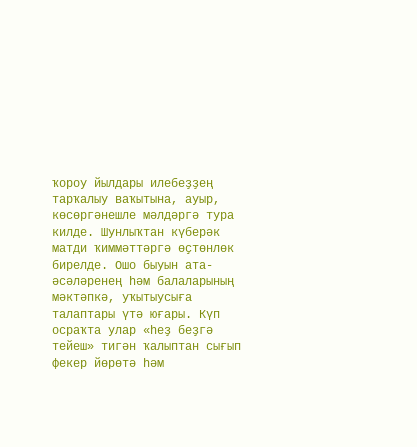ҡороу йылдары илебеҙҙең  тарҡалыу ваҡытына, ауыр, көсөргәнешле мәлдәргә тура килде. Шунлыҡтан күберәк матди ҡиммәттәргә өҫтөнлөк бирелде. Ошо быуын ата-әсәләренең һәм балаларының мәктәпкә, уҡытыусыға талаптары үтә юғары. Күп осраҡта улар «һеҙ беҙгә тейеш» тигән ҡалыптан сығып фекер йөрөтә һәм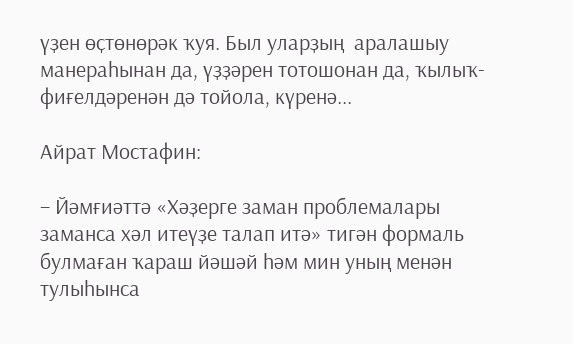үҙен өҫтөнөрәк ҡуя. Был уларҙың  аралашыу манераһынан да, үҙҙәрен тотошонан да, ҡылыҡ-фиғелдәренән дә тойола, күренә...

Айрат Мостафин:

– Йәмғиәттә «Хәҙерге заман проблемалары заманса хәл итеүҙе талап итә» тигән формаль булмаған ҡараш йәшәй һәм мин уның менән тулыһынса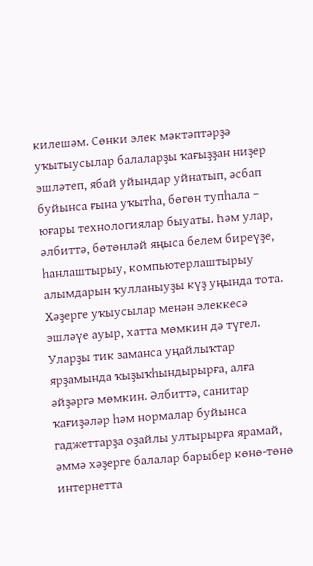килешәм. Сөнки элек мәктәптәрҙә уҡытыусылар балаларҙы ҡағыҙҙан ниҙер эшләтеп, ябай уйындар уйнатып, әсбап буйынса ғына уҡытһа, бөгөн тупһала – юғары технологиялар быуаты. Һәм улар, әлбиттә, бөтөнләй яңыса белем биреүҙе, һанлаштырыу, компьютерлаштырыу алымдарын ҡулланыуҙы күҙ уңында тота. Хәҙерге уҡыусылар менән элеккесә эшләүе ауыр, хатта мөмкин дә түгел. Уларҙы тик заманса уңайлыҡтар ярҙамында ҡыҙыҡһындырырға, алға әйҙәргә мөмкин. Әлбиттә, санитар ҡағиҙәләр һәм нормалар буйынса гаджеттарҙа оҙайлы ултырырға ярамай, әммә хәҙерге балалар барыбер көнө-төнө интернетта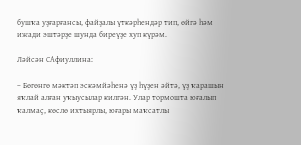бушҡа уҙғарғансы, файҙалы үткәрһендәр тип, өйгә һәм ижади эштәрҙе шунда биреүҙе хуп күрәм.

Ләйсән САфиуллина:

– Бөгөнгө мәктәп эскәмйәһенә үҙ һүҙен әйтә, үҙ ҡарашын яҡлай алған уҡыусылар килгән. Улар тормошта юғалып ҡалмаҫ, көслө ихтыярлы, юғары маҡсатлы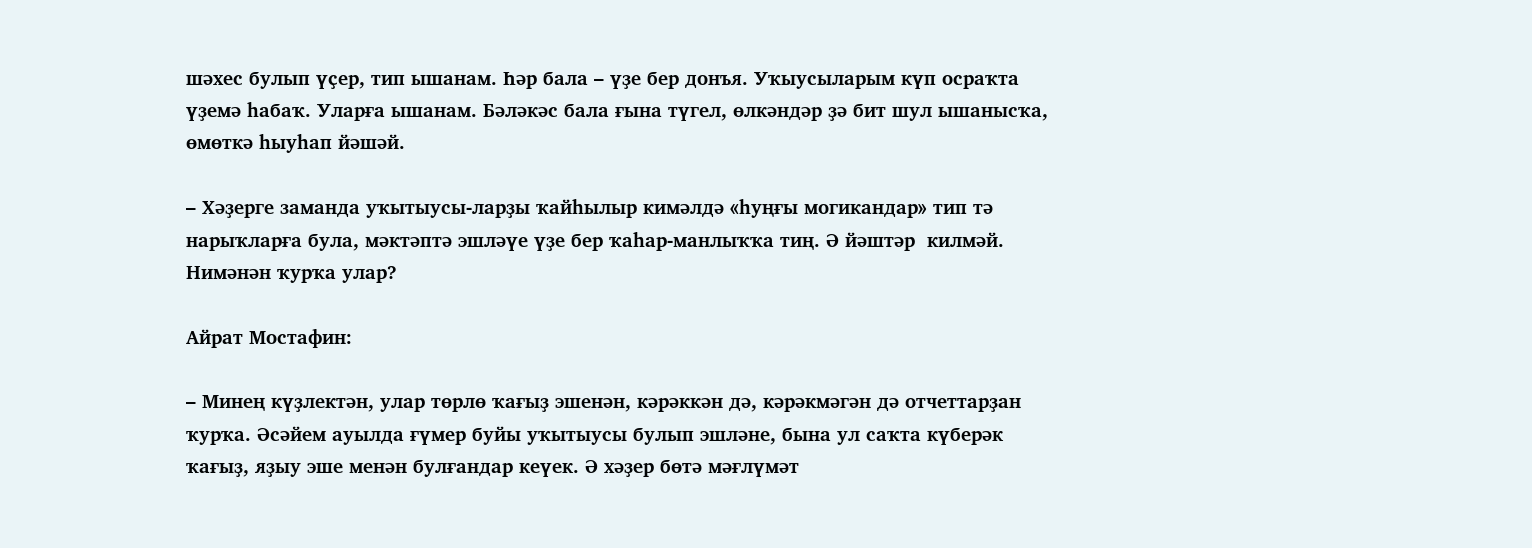шәхес булып үҫер, тип ышанам. Һәр бала – үҙе бер донъя. Уҡыусыларым күп осраҡта үҙемә һабаҡ. Уларға ышанам. Бәләкәс бала ғына түгел, өлкәндәр ҙә бит шул ышанысҡа, өмөткә һыуһап йәшәй.

– Хәҙерге заманда уҡытыусы-ларҙы ҡайһылыр кимәлдә «һуңғы могикандар» тип тә нарыҡларға була, мәктәптә эшләүе үҙе бер ҡаһар-манлыҡҡа тиң. Ә йәштәр  килмәй. Нимәнән ҡурҡа улар?

Айрат Мостафин:

– Минең күҙлектән, улар төрлө ҡағыҙ эшенән, кәрәккән дә, кәрәкмәгән дә отчеттарҙан ҡурҡа. Әсәйем ауылда ғүмер буйы уҡытыусы булып эшләне, бына ул саҡта күберәк  ҡағыҙ, яҙыу эше менән булғандар кеүек. Ә хәҙер бөтә мәғлүмәт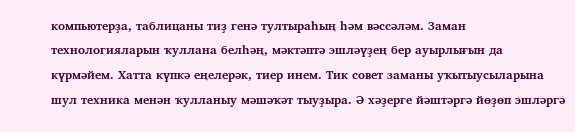компьютерҙа, таблицаны тиҙ генә тултыраһың һәм вәссәләм. Заман технологияларын ҡуллана белһәң, мәктәптә эшләүҙең бер ауырлығын да күрмәйем. Хатта күпкә еңелерәк, тиер инем. Тик совет заманы уҡытыусыларына шул техника менән ҡулланыу мәшәҡәт тыуҙыра. Ә хәҙерге йәштәргә йөҙөп эшләргә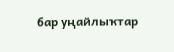бар уңайлыҡтар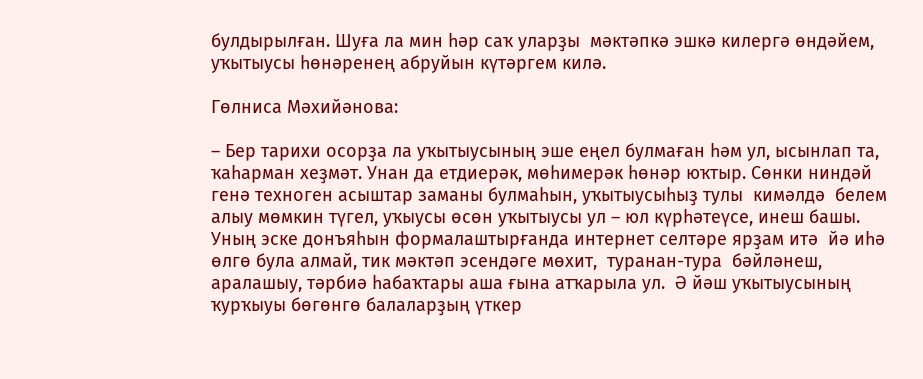булдырылған. Шуға ла мин һәр саҡ уларҙы  мәктәпкә эшкә килергә өндәйем, уҡытыусы һөнәренең абруйын күтәргем килә.

Гөлниса Мәхийәнова:

– Бер тарихи осорҙа ла уҡытыусының эше еңел булмаған һәм ул, ысынлап та, ҡаһарман хеҙмәт. Унан да етдиерәк, мөһимерәк һөнәр юҡтыр. Сөнки ниндәй генә техноген асыштар заманы булмаһын, уҡытыусыһыҙ тулы  кимәлдә  белем алыу мөмкин түгел, уҡыусы өсөн уҡытыусы ул – юл күрһәтеүсе, инеш башы.  Уның эске донъяһын формалаштырғанда интернет селтәре ярҙам итә  йә иһә өлгө була алмай, тик мәктәп эсендәге мөхит,  туранан-тура  бәйләнеш, аралашыу, тәрбиә һабаҡтары аша ғына атҡарыла ул.  Ә йәш уҡытыусының ҡурҡыуы бөгөнгө балаларҙың үткер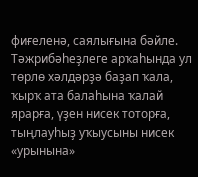фиғеленә, саялығына бәйле. Тәжрибәһеҙлеге арҡаһында ул төрлө хәлдәрҙә баҙап ҡала, ҡырҡ ата балаһына ҡалай ярарға, үҙен нисек тоторға, тыңлауһыҙ уҡыусыны нисек «урынына»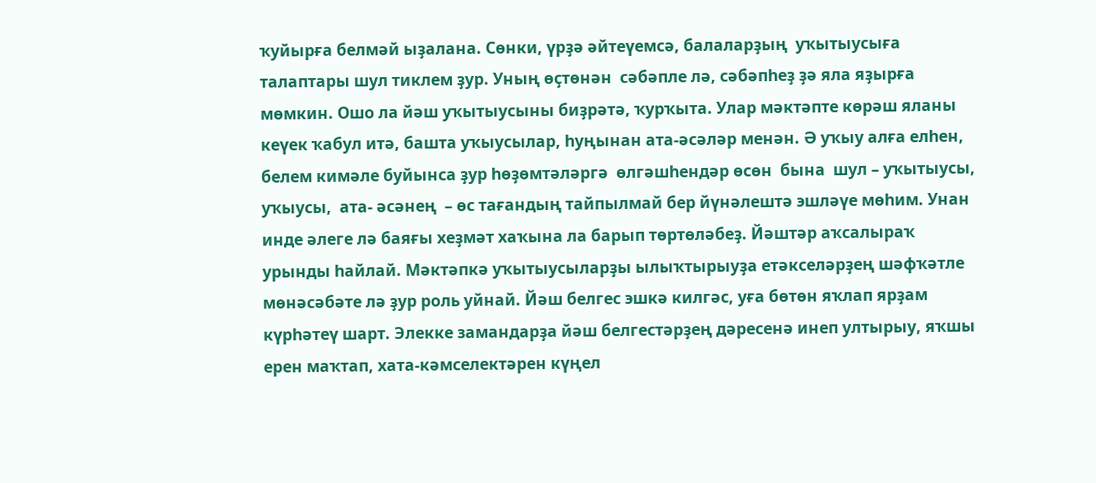ҡуйырға белмәй ыҙалана. Сөнки, үрҙә әйтеүемсә, балаларҙың  уҡытыусыға талаптары шул тиклем ҙур. Уның өҫтөнән  сәбәпле лә, сәбәпһеҙ ҙә яла яҙырға мөмкин. Ошо ла йәш уҡытыусыны биҙрәтә, ҡурҡыта. Улар мәктәпте көрәш яланы кеүек ҡабул итә, башта уҡыусылар, һуңынан ата-әсәләр менән. Ә уҡыу алға елһен, белем кимәле буйынса ҙур һөҙөмтәләргә  өлгәшһендәр өсөн  бына  шул – уҡытыусы,   уҡыусы,  ата- әсәнең  – өс тағандың тайпылмай бер йүнәлештә эшләүе мөһим. Унан инде әлеге лә баяғы хеҙмәт хаҡына ла барып төртөләбеҙ. Йәштәр аҡсалыраҡ урынды һайлай. Мәктәпкә уҡытыусыларҙы ылыҡтырыуҙа етәкселәрҙең шәфҡәтле мөнәсәбәте лә ҙур роль уйнай. Йәш белгес эшкә килгәс, уға бөтөн яҡлап ярҙам күрһәтеү шарт. Элекке замандарҙа йәш белгестәрҙең дәресенә инеп ултырыу, яҡшы ерен маҡтап, хата-кәмселектәрен күңел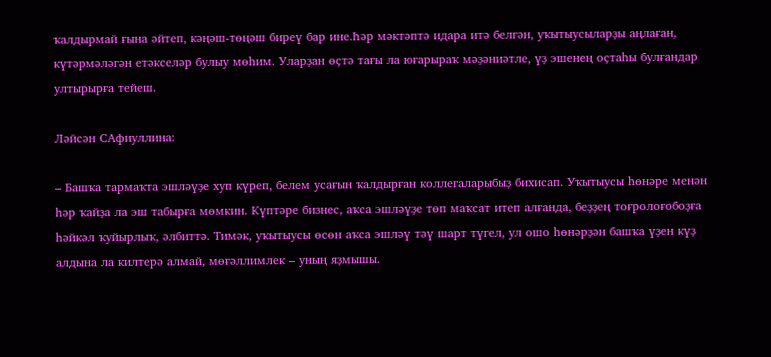ҡалдырмай ғына әйтеп, кәңәш-төңәш биреү бар ине.Һәр мәктәптә идара итә белгән, уҡытыусыларҙы аңлаған, күтәрмәләгән етәкселәр булыу мөһим. Уларҙан өҫтә тағы ла юғарыраҡ мәҙәниәтле, үҙ эшенең оҫтаһы булғандар ултырырға тейеш.

Ләйсән САфиуллина:

– Башҡа тармаҡта эшләүҙе хуп күреп, белем усағын ҡалдырған коллегаларыбыҙ бихисап. Уҡытыусы һөнәре менән һәр ҡайҙа ла эш табырға мөмкин. Күптәре бизнес, аҡса эшләүҙе төп маҡсат итеп алғанда, беҙҙең тоғролоғобоҙға һәйкәл ҡуйырлыҡ, әлбиттә. Тимәк, уҡытыусы өсөн аҡса эшләү тәү шарт түгел, ул ошо һөнәрҙән башҡа үҙен күҙ алдына ла килтерә алмай, мөғәллимлек – уның яҙмышы.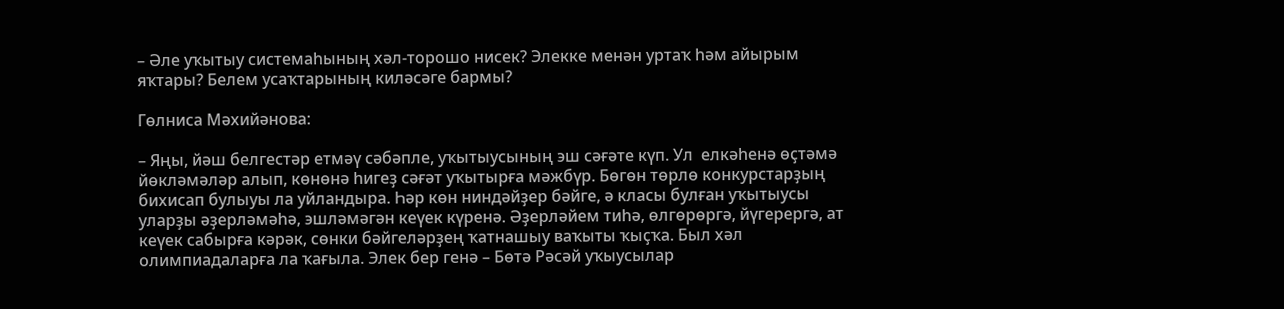– Әле уҡытыу системаһының хәл-торошо нисек? Элекке менән уртаҡ һәм айырым яҡтары? Белем усаҡтарының киләсәге бармы?

Гөлниса Мәхийәнова:

– Яңы, йәш белгестәр етмәү сәбәпле, уҡытыусының эш сәғәте күп. Ул  елкәһенә өҫтәмә йөкләмәләр алып, көнөнә һигеҙ сәғәт уҡытырға мәжбүр. Бөгөн төрлө конкурстарҙың бихисап булыуы ла уйландыра. Һәр көн ниндәйҙер бәйге, ә класы булған уҡытыусы уларҙы әҙерләмәһә, эшләмәгән кеүек күренә. Әҙерләйем тиһә, өлгөрөргә, йүгерергә, ат кеүек сабырға кәрәк, сөнки бәйгеләрҙең ҡатнашыу ваҡыты ҡыҫҡа. Был хәл олимпиадаларға ла ҡағыла. Элек бер генә – Бөтә Рәсәй уҡыусылар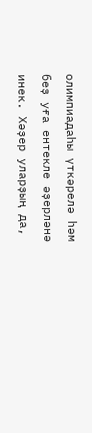олимпиадаһы үткәрелә һәм беҙ уға ентекле әҙерләнә инек. Хәҙер уларҙың да,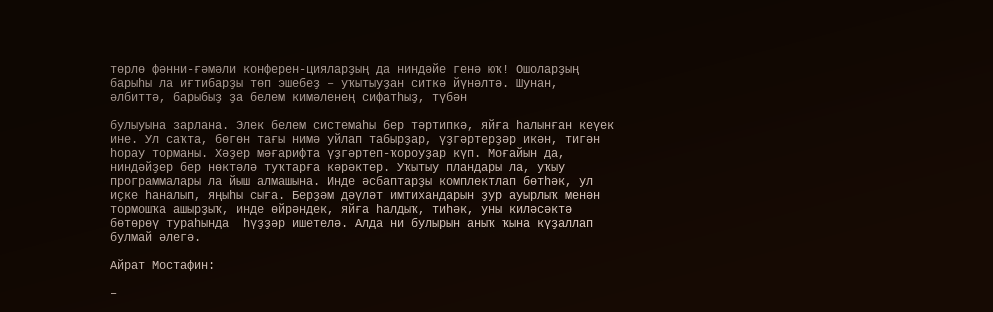төрлө фәнни-ғәмәли конферен-цияларҙың да ниндәйе генә юҡ! Ошоларҙың барыһы ла иғтибарҙы төп эшебеҙ – уҡытыуҙан ситкә йүнәлтә. Шунан, әлбиттә, барыбыҙ ҙа белем кимәленең сифатһыҙ, түбән

булыуына зарлана. Элек белем системаһы бер тәртипкә, яйға һалынған кеүек ине. Ул саҡта, бөгөн тағы нимә уйлап табырҙар, үҙгәртерҙәр икән, тигән һорау торманы. Хәҙер мәғарифта үҙгәртеп-ҡороуҙар күп. Моғайын да, ниндәйҙер бер нөктәлә туҡтарға кәрәктер. Уҡытыу пландары ла, уҡыу программалары ла йыш алмашына. Инде әсбаптарҙы комплектлап бөтһәк, ул иҫке һаналып, яңыһы сыға. Берҙәм дәүләт имтихандарын ҙур ауырлыҡ менән тормошҡа ашырҙыҡ, инде өйрәндек, яйға һалдыҡ, тиһәк, уны киләсәктә бөтөрөү тураһында  һүҙҙәр ишетелә. Алда ни булырын аныҡ ҡына күҙаллап булмай әлегә.

Айрат Мостафин:

–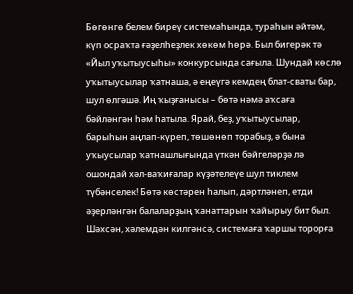Бөгөнгө белем биреү системаһында, тураһын әйтәм, күп осраҡта ғәҙелһеҙлек хөкөм һөрә. Был бигерәк тә «Йыл уҡытыусыһы» конкурсында сағыла. Шундай көслө уҡытыусылар ҡатнаша, ә еңеүгә кемдең блат-сваты бар, шул өлгәшә. Иң ҡыҙғанысы – бөтә нәмә аҡсаға бәйләнгән һәм һатыла. Ярай, беҙ, уҡытыусылар, барыһын аңлап-күреп, төшөнөп торабыҙ, ә бына уҡыусылар ҡатнашлығында үткән бәйгеләрҙә лә ошондай хәл-ваҡиғалар күҙәтелеүе шул тиклем түбәнселек! Бөтә көстәрен һалып, дәртләнеп, етди әҙерләнгән балаларҙың ҡанаттарын ҡайырыу бит был. Шәхсән, хәлемдән килгәнсә, системаға ҡаршы торорға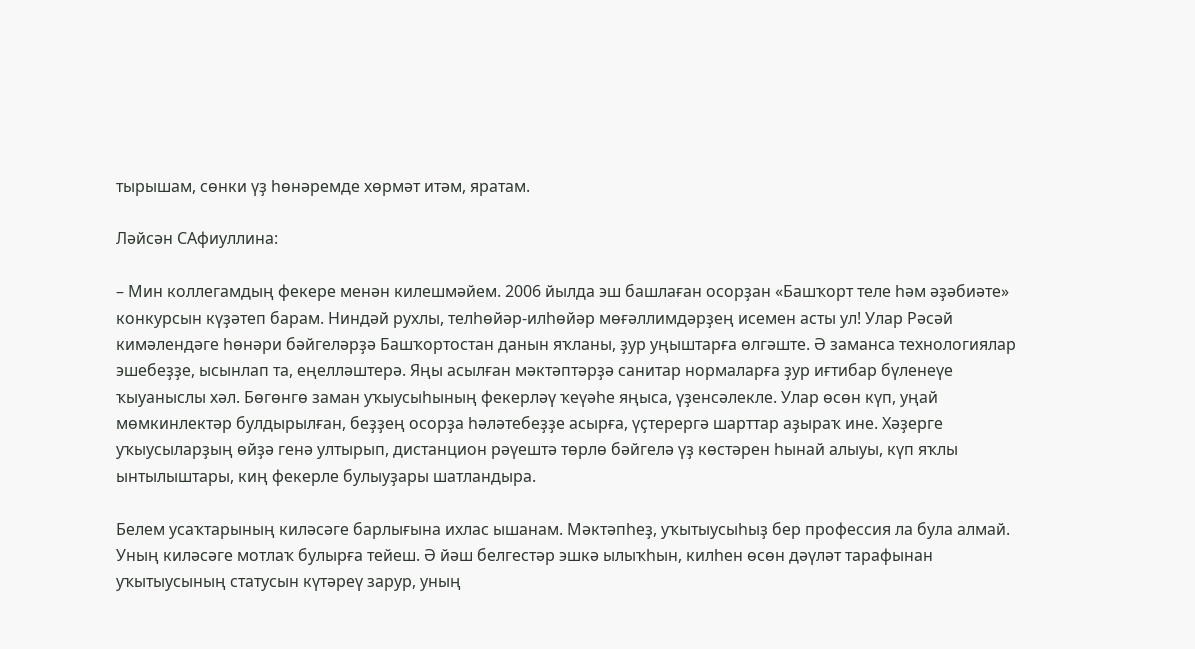тырышам, сөнки үҙ һөнәремде хөрмәт итәм, яратам.

Ләйсән САфиуллина:

– Мин коллегамдың фекере менән килешмәйем. 2006 йылда эш башлаған осорҙан «Башҡорт теле һәм әҙәбиәте» конкурсын күҙәтеп барам. Ниндәй рухлы, телһөйәр-илһөйәр мөғәллимдәрҙең исемен асты ул! Улар Рәсәй кимәлендәге һөнәри бәйгеләрҙә Башҡортостан данын яҡланы, ҙур уңыштарға өлгәште. Ә заманса технологиялар эшебеҙҙе, ысынлап та, еңелләштерә. Яңы асылған мәктәптәрҙә санитар нормаларға ҙур иғтибар бүленеүе ҡыуаныслы хәл. Бөгөнгө заман уҡыусыһының фекерләү ҡеүәһе яңыса, үҙенсәлекле. Улар өсөн күп, уңай мөмкинлектәр булдырылған, беҙҙең осорҙа һәләтебеҙҙе асырға, үҫтерергә шарттар аҙыраҡ ине. Хәҙерге уҡыусыларҙың өйҙә генә ултырып, дистанцион рәүештә төрлө бәйгелә үҙ көстәрен һынай алыуы, күп яҡлы ынтылыштары, киң фекерле булыуҙары шатландыра.

Белем усаҡтарының киләсәге барлығына ихлас ышанам. Мәктәпһеҙ, уҡытыусыһыҙ бер профессия ла була алмай. Уның киләсәге мотлаҡ булырға тейеш. Ә йәш белгестәр эшкә ылыҡһын, килһен өсөн дәүләт тарафынан уҡытыусының статусын күтәреү зарур, уның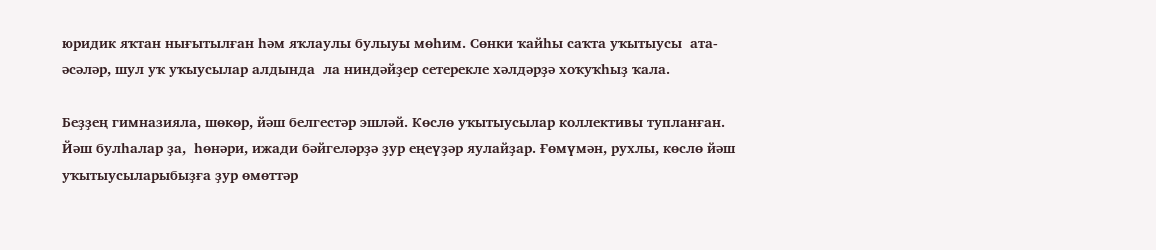юридик яҡтан нығытылған һәм яҡлаулы булыуы мөһим. Сөнки ҡайһы саҡта уҡытыусы  ата-әсәләр, шул уҡ уҡыусылар алдында  ла ниндәйҙер сетерекле хәлдәрҙә хоҡуҡһыҙ ҡала.

Беҙҙең гимназияла, шөкөр, йәш белгестәр эшләй. Көслө уҡытыусылар коллективы тупланған. Йәш булһалар ҙа,  һөнәри, ижади бәйгеләрҙә ҙур еңеүҙәр яулайҙар. Ғөмүмән, рухлы, көслө йәш уҡытыусыларыбыҙға ҙур өмөттәр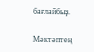бағлайбыҙ.

Мәктәптең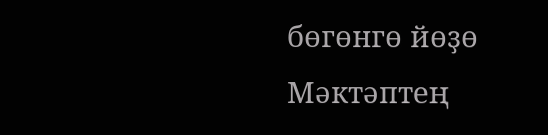бөгөнгө йөҙө
Мәктәптең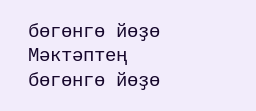бөгөнгө йөҙө
Мәктәптең бөгөнгө йөҙө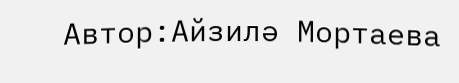Автор:Айзилә Мортаева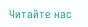Читайте нас